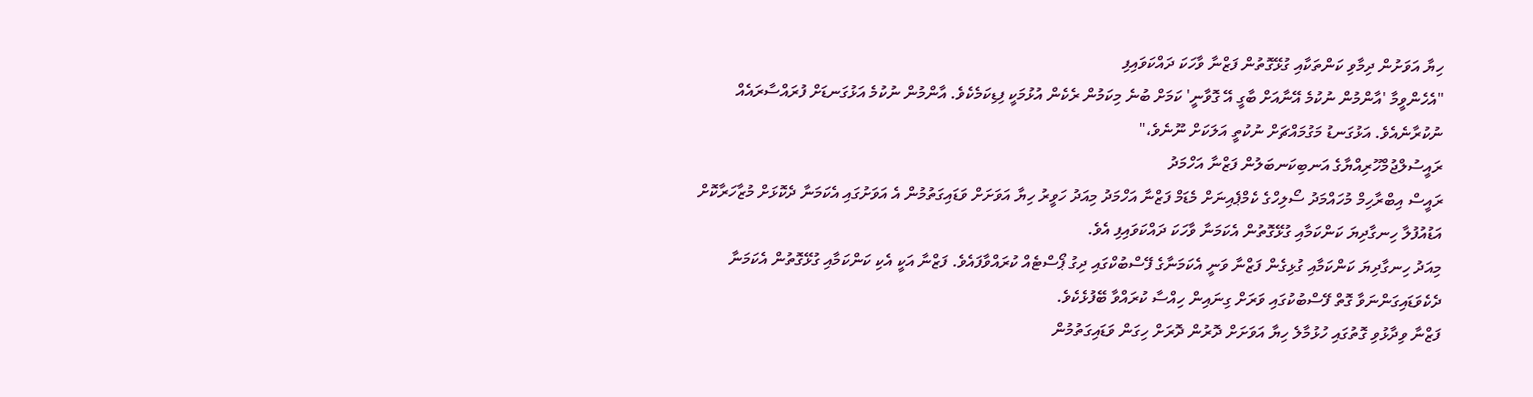ހިޔާ އަވަށުން ދިމާވި ކަންތަކާއި ގުޅޭގޮތުން ފަޒްނާ ވާހަކަ ދައްކަވައިފި
"އެހެންވީމާ 'އާންމުން ނުކުމެ އޭނާއަށް ބާގީ އޭ ގޮވާނީ' ކަމަށް ބުނެ މިކަމުން ރެކެން އުޅުމަކީ ފިޑިކަމެކެވެ. އާންމުން ނުކުމެ އަޅުގަނޑަށް ފުރައްސާރައެއް ނުކުރާނެއެވެ. އަޅުގަނޑު މަގުމައްޗަށް ނުކުތީ އަލަކަށް ނޫނެވެ،"
ރައީސުލްޖުމްހޫރިއްޔާގެ އަނބިކަނބަލުން ފަޒްނާ އަހްމަދު
ރައީސް އިބްރާހިމް މުހައްމަދު ސޯލިހްގެ ކެމްޕެއިނަށް މެޑަމް ފަޒްނާ އަހްމަދު މިއަދު ހަވީރު ހިޔާ އަވަށަށް ވަޑައިގަތުމުން އެ އަވަށުގައި އެކަމަނާ ދެކޮޅަށް މުޒާހަރާކޮށް އަޑުއުފުލާ ހިނގާދިޔަ ކަންކަމާއި ގުޅޭގޮތުން އެކަމަނާ ވާހަކަ ދައްކަވައިފި އެވެ.
މިއަދު ހިނގާދިޔަ ކަންކަމާއި ގުޅިގެން ފަޒްނާ ވަނީ އެކަމަނާގެ ފޭސްބުކްގައި ދިގު ޕޯސްޓެއް ކުރައްވާފައެވެ. ފަޒްނާ އަކީ އެކި ކަންކަމާއި ގުޅޭގޮތުން އެކަމަނާ ދެކެވަޑައިގަންނަވާ ގޮތް ފޭސްބުކުގައި ވަރަށް ގިނައިން ހިއްސާ ކުރައްވާ ބޭފުޅެކެވެ.
ފަޒްނާ ވިދާޅުވި ގޮތުގައި ހުޅުމާލެ ހިޔާ އަވަށަށް ދޮރުން ދޮރަށް ހިގަން ވަޑައިގަތުމުން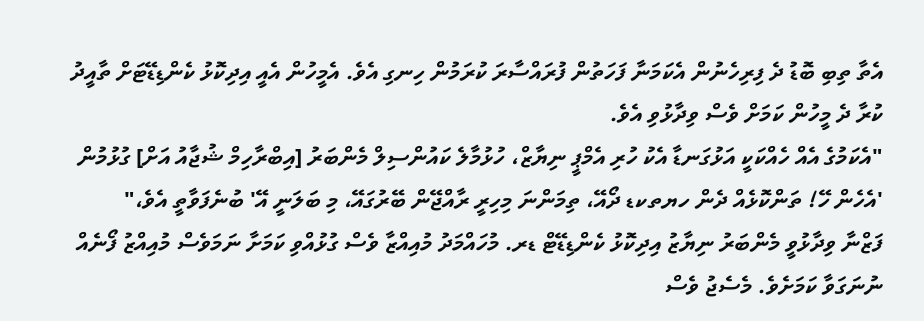އެތާ ތިބި ބޮޑު ދެ ފިރިހެނުން އެކަމަނާ ފަހަތުން ފުރައްސާރަ ކުރަމުން ހިނގި އެވެ. އެމީހުން އެއީ އިދިކޮޅު ކެންޑިޑޭޓަށް ތާއީދު ކުރާ ދެ މީހުން ކަމަށް ވެސް ވިދާޅުވި އެވެ.
"އެކަމުގެ އެއް ހެއްކަކީ އަޅުގަނޑާ އެކު ހުރި އެމްޕީ ނިޔާޒް، ހުޅުމާލެ ކައުންސިލް މެންބަރު [އިބްރާހިމް ޝުޖާއު އަށް] ގުޅުމުން  'އެހެން ހޭ! ތަންކޮޅެއް ދެން ހޔތކޑ ދޯއޭ، ތިމަންނަ މިހިރީ ރާއްޖޭން ބޭރުގައޭ، މި ބަލަނީ އޭ' ބުނެފަވާތީ އެވެ،"
ފަޒްނާ ވިދާޅުވީ މެންބަރު ނިޔާޒު އިދިކޮޅު ކެންޑިޑޭޓް ޑރ. މުހައްމަދު މުއިއްޒާ ވެސް ގުޅުއްވި ކަމަށާ ނަމަވެސް މުއިއްޒު ފޯނެއް ނުނަގަވާ ކަމަށެވެ. މެސެޖު ވެސް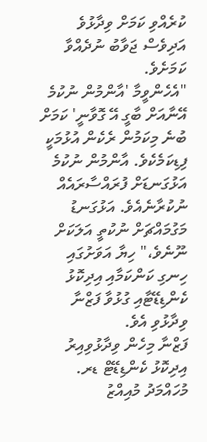ކުރެއްވި ކަމަށް ވިދާޅުވެ އަދިވެސް ޖަވާބު ނުދެއްވާ ކަމަށެވެ.
"އެހެންވީމާ 'އާންމުން ނުކުމެ އޭނާއަށް ބާގީ އޭ ގޮވާނީ' ކަމަށް ބުނެ މިކަމުން ރެކެން އުޅުމަކީ ފިޑިކަމެކެވެ. އާންމުން ނުކުމެ އަޅުގަނޑަށް ފުރައްސާރައެއް ނުކުރާނެއެވެ. އަޅުގަނޑު މަގުމައްޗަށް ނުކުތީ އަލަކަށް ނޫނެވެ،" ހިޔާ އަވަށުގައި ހިނގި ކަންކަމާއި އިދިކޮޅު ކެންޑިޑޭޓާއި ގުޅުވާ ފަޒްނާ ވިދާޅުވި އެވެ.
ފަޒްނާ މިހެން ވިދާޅުވިއިރު އިދިކޮޅު ކެންޑިޑޭޓް ޑރ. މުހައްމަދު މުއިއްޒު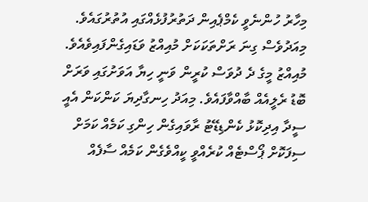މިހާރު ހުންނެވީ ކެމްޕެއިން ދަތުރުފުޅެއްގައި އުތުރުގައެވެ. މިއަދުވެސް ގިނަ ރަށްތަކަކަށް މުއިއްޒު ވަޑައިގެންފައިވެއެވެ. މުއިއްޒު މީގެ ދެ ދުވަސް ކުރީން ވަނީ ހިޔާ އަވަށުގައި ވަރަށް ބޮޑު ރެލީއެއް ބާއްވާފައެވެ. މިއަދު ހިނގާދިޔަ ކަންކަން އެއީ ސީދާ އިދިކޮޅު ކެންޑިޑޭޓު ރާވައިގެން ހިންގި ކަމެއް ކަމަށް ސިފަކޮށް ޕޯސްޓެއް ކުރެއްވީ ކީއްވެގެން ކަމެއް ސާފެއް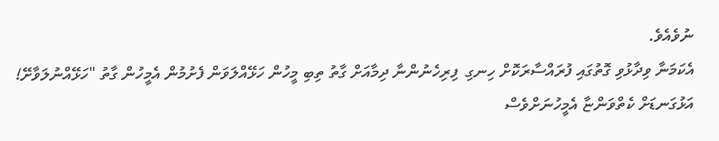ނުވެއެވެ.
އެކަމަނާ ވިދާޅުވި ގޮތުގައި ފުރައްސާރަކޮށް ހިނގި  ފިރިހެނުންނާ ދިމާއަށް ގާތު ތިބި މީހުން ހަޅޭއްލަވަން ފެށުމުން އެމީހުން ގާތު "ހަޅޭއްނުލަވާށޭ! އަޅުގަނޑަށް ކެތްވަންޏާ އެމީހުނަށްވެސް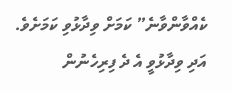ކެއްވާންވާނެ” ކަމަށް ވިދާޅުވި ކަމަށެވެ.
އަދި ވިދާޅުވީ އެ ދެ ފިރިހެނުން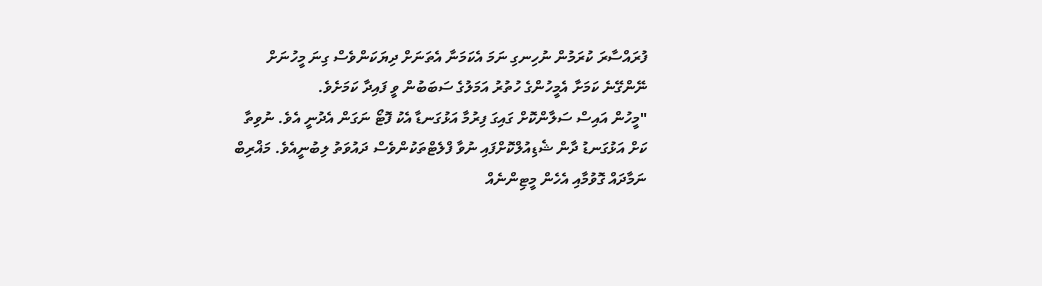ފުރައްސާރަ ކުރަމުން ނުހިނގި ނަމަ އެކަމަނާ އެތަނަށް ދިޔަކަންވެސް ގިނަ މީހުނަށް ނޭންގޭނެ ކަމަށާ އެމީހުންގެ ހުތުރު އަމަލުގެ ސަބަބުން ވީ ފައިދާ ކަމަށެވެ.
"މީހުން އައިސް ސަލާންކޮށް ގައިގަ ފިރުމާ އަޅުގަނޑާ އެކު ފޮޓޯ ނަގަން އެދުނީ އެވެ. ނުވިތާ ކަށް އަޅުގަނޑު ދާން ޝެޑިއުލްކޮށްފައި ނުވާ ފްލެޓްތަކުންވެސް ދައުވަތު ލިބުނީއެވެ. މަޣްރިބް ނަމާދައް ގޮވުމާއި އެހެން މީޓިންނެއް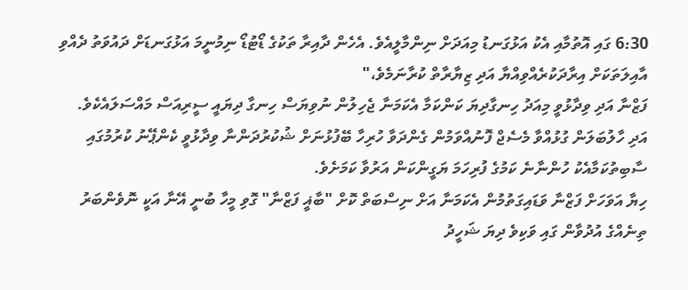6:30 ގައި އޮތުމާއި އެކު އަޅުގަނޑު މިއަދަށް ނިންމާލީއެވެ. އެހެން ދާއިރާ ތަކުގެ ޑޯޓުޑޯ ނިމުނީމަ އަޅުގަނޑަށް ދައުވަތު ދެއްވި އާއިލަތަކަށް އިރާދަކުރެއްވިއްޔާ އަދި ޒިޔާރާތް ކުރާނަމެވެ،"
ފަޒްނާ އަދި ވިދާޅުވީ މިއަދު ހިނގާދިޔަ ކަންކަމާ އެކަމަނާ ޖެހިލުން ނުވިޔަސް ހިނގާ ދިޔައީ ސީރިއަސް މައްސަލައެކެވެ.  އަދި ހާލުބަލަން ގުޅުއްވާ މެސެޖް ފޮނުއްވަމުން ގެންދަވާ ހުރިހާ ބޭފުޅުނަށް ޝުކުރުދަންނާ ވިދާޅުވީ ކެންޕޭނު ކުރުމުގައި ސާބިތުކަމާއެކު ހުންނާނެ ކަމުގެ ފުރިހަމަ ޔަގީންކަން އަރުވާ ކަމަށެވެ.
ހިޔާ އަވަހަށް ފަޒްނާ ވަޑައިގަތުމުން އެކަމަނާ އަށް ނިސްބަތް ކޮށް "ބާޣީ ފަޒްނާ" ގޮވި މީހާ ބުނީ އޭނާ އަކީ ނޮވެންބަރު ތިނެއްގެ އުދުވާން ގައި ވަކިވެ ދިޔަ ޝަހީދު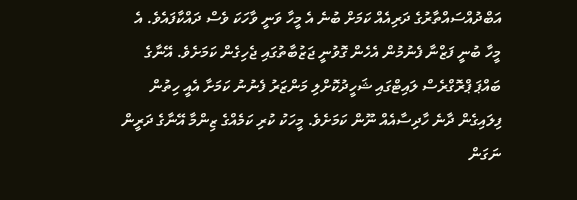އަބްދުއްސައްތާރުގެ ދަރިއެއް ކަމަށް ބުނެ އެ މީހާ ވަނީ ވާހަކަ ވެސް ދައްކާފައެވެ. އެ މީހާ ބުނީ ފަޒްނާ ފެނުމުން އެހެން ގޮވުނީ ޖަޒުބާތުގައި ޖެހިގެން ކަމަށެވެ. އޭނާގެ ބައްޕަ ޕްރޮގްރެސް ލައިޓްގައި ޝަހީދުކޮށްލި މަންޒަރު ފެނުނު ކަމަށާ އެއީ ހިތުން ފިލައިގެން ދާނެ ހާދިސާއެއް ނޫން ކަމަށެވެ. މީހަކު ކުރި ކަމެއްގެ ޒިންމާ އޭނާގެ ދަރީން ނަގަން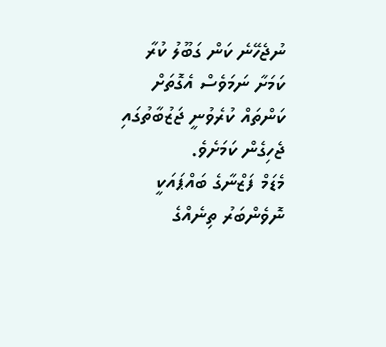ނުޖެހޭނެ ކަން ގަބޫލު ކުރާ ކަމަށާ ނަމަވެސް އެގޮތަށް ކަންތައް ކުރެވުނީ ޖަޒުބާތުގައި ޖެހިގެން ކަމަށެވެ.
މެޑަމް ފަޒްނާގެ ބައްޕައަކީ ނޮވެންބަރު ތިނެއްގެ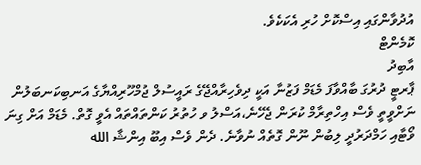އުދުވާންގައި އިސްކޮށް ހުރި އެކަކެވެ.
ކޮމެންޓް
އާބިދު
ޕާރޓީ ދުރުގަ ބާއްވާފަ މެޑަމް ފަޒުނާ އަކީ ދިވެހިރާއްޖޭގެ ރައީސުލް ޖުމްހޫރިއްޔާގެ އަނބިކަނބަލުން ނަށްވީތީ ވެސް އިހްތިރާމް ކުރަން ޖެހޭނެ،އަސްލު ވ ހުތުރު ކަންތައްތައް އެވީ ގޮތް. މެޑަމް އަށް ގިނަ ވޯޓާއި ހަމްދަރުދީ ލިބުން ނޫން ގޮތެއް ނުވާނެ. ދެން ވެސް އިބޫ އިންޝާ الله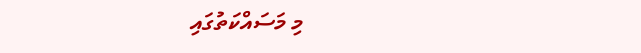މި މަސައްކަތުގައި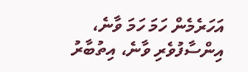އަހަރެމެން ހަމަ ހަމަ ވާނެ، އިންސާފުވެރި ވާނެ، އިތުބާރު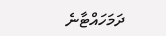ދަމަހައްޓާނެ